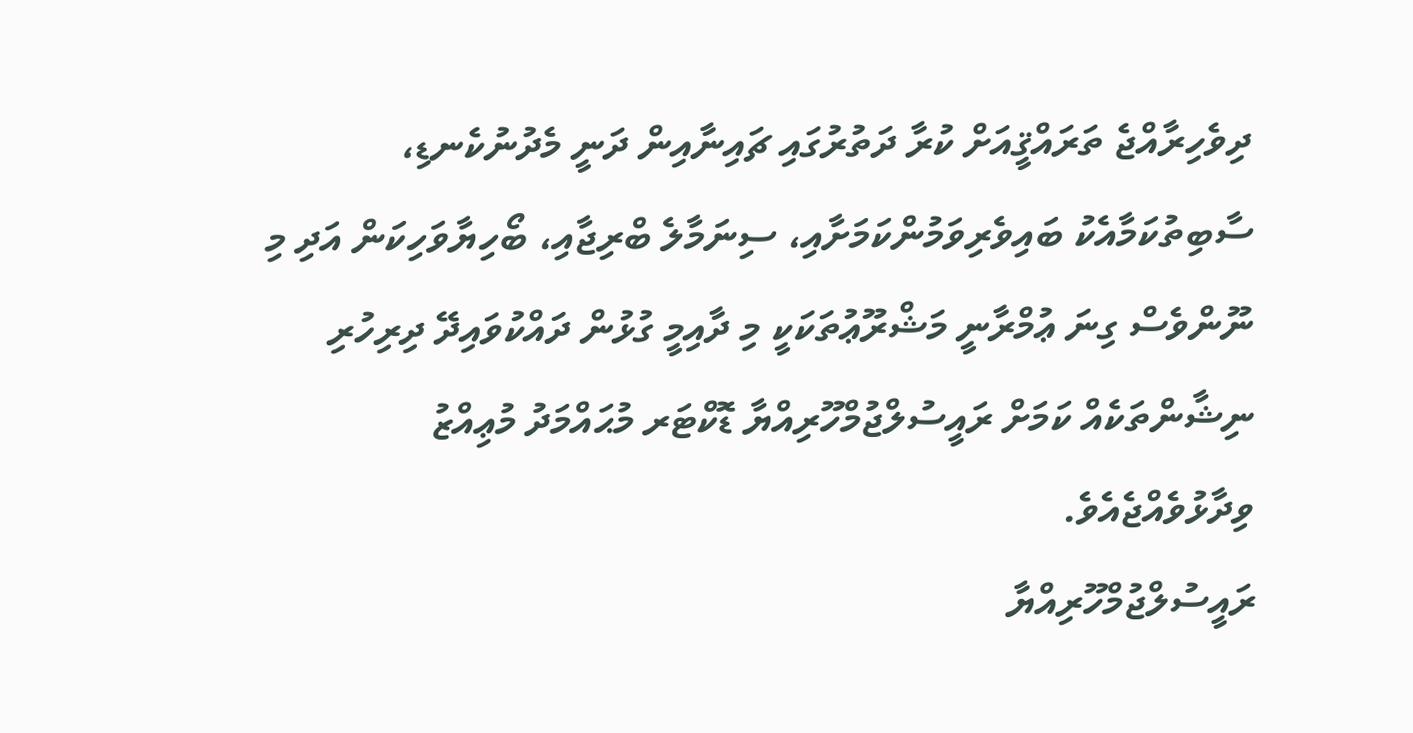ދިވެހިރާއްޖެ ތަރައްޤީއަށް ކުރާ ދަތުރުގައި ޗައިނާއިން ދަނީ މެދުނުކެނޑި، ސާބިތުކަމާއެކު ބައިވެރިވަމުންކަމަށާއި، ސިނަމާލެ ބްރިޖާއި، ބޯހިޔާވަހިކަން އަދި މި ނޫންވެސް ގިނަ ޢުމްރާނީ މަޝްރޫޢުތަކަކީ މި ދާއިމީ ގުޅުން ދައްކުވައިދޭ ދިރިހުރި ނިޝާންތަކެއް ކަމަށް ރައީސުލްޖުމްހޫރިއްޔާ ޑޮކްޓަރ މުޙައްމަދު މުޢިއްޒު ވިދާޅުވެއްޖެއެވެ.
ރައީސުލްޖުމްހޫރިއްޔާ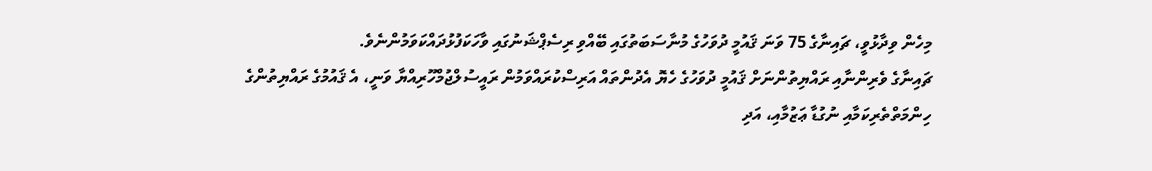މިހެން ވިދާޅުވީ، ޗައިނާގެ 75 ވަނަ ޤައުމީ ދުވަހުގެ މުނާސަބަތުގައި ބޭއްވި ރިސެޕްޝަނުގައި ވާހަކަފުޅުދައްކަވަމުންނެވެ.
ޗައިނާގެ ވެރިންނާއި ރައްޔިތުންނަށް ޤައުމީ ދުވަހުގެ ހެޔޮ އެދުންތައް އަރިސްކުރައްވަމުން ރައީސުލްޖުމްހޫރިއްޔާ ވަނީ، އެ ޤައުމުގެ ރައްޔިތުންގެ ހިންމަތްތެރިކަމާއި ނުގުޑާ ޢަޒުމާއި، އަދި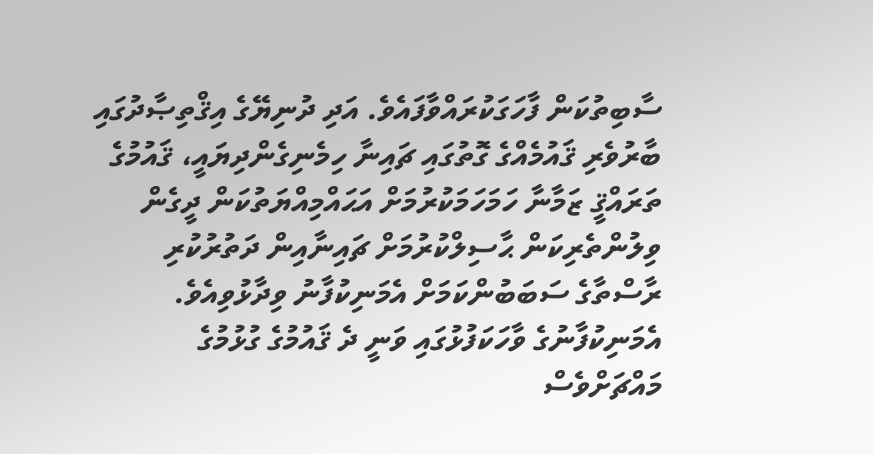ސާބިތުކަން ފާހަގަކުރައްވާފައެވެ. އަދި ދުނިޔޭގެ އިޤްތިޞާދުގައި ބާރުވެރި ޤައުމެއްގެ ގޮތުގައި ޗައިނާ ހިމެނިގެންދިޔައީ، ޤައުމުގެ ތަރައްޤީ ޒަމާނާ ހަމަހަމަކުރުމަށް އަޙައްމިއްޔަތުކަން ދީގެން ވިލުންތެރިކަން ޙާސިލްކުރުމަށް ޗައިނާއިން ދަތުރުކުރި ރާސްތާގެ ސަބަބުންކަމަށް އެމަނިކުފާނު ވިދާޅުވިއެވެ.
އެމަނިކުފާނުގެ ވާހަކަފުޅުގައި ވަނީ ދެ ޤައުމުގެ ގުޅުމުގެ މައްޗަށްވެސް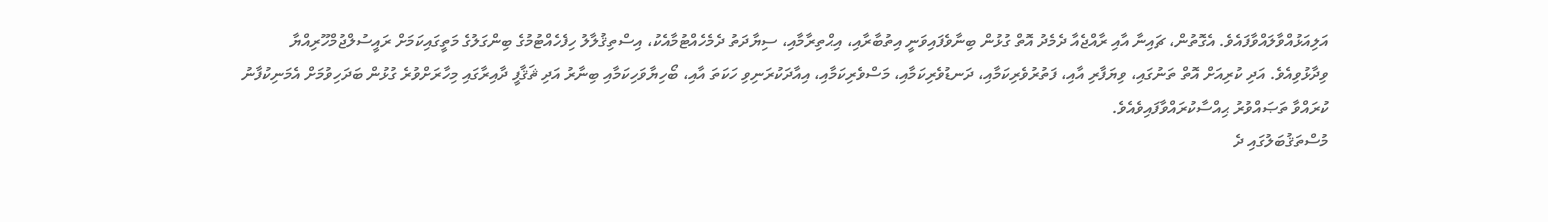އަލިއަޅުއްވާލައްވާފައެވެ. އެގޮތުން، ޗައިނާ އާއި ރާއްޖެއާ ދެމެދު އޮތް ގުޅުން ބިނާވެފައިވަނީ އިތުބާރާއި، އިޙްތިރާމާއި، ސިޔާދަތު ދެމެހެއްޓުމާއެކު، އިސްތިޤުލާލު ހިފެހެއްޓުމުގެ ބިންގަލުގެ މަތީގައިކަމަށް ރައީސުލްޖުމްހޫރިއްޔާ ވިދާޅުވިއެވެ. އަދި ކުރިއަށް އޮތް ތަނުގައި، ވިޔަފާރި އާއި، ފަތުރުވެރިކަމާއި، ދަނޑުވެރިކަމާއި، މަސްވެރިކަމާއި، އިއާދަކުރަނިވި ހަކަތަ އާއި، ބޯހިޔާވަހިކަމާއި ބިނާރު އަދި ޘަޤާފީ ދާއިރާގައި މިހާރަށްވުރެ ގުޅުން ބަދަހިވުމަށް އެމަނިކުފާނު ކުރައްވާ ތަޞައްވުރު ޙިއްސާކުރައްވާފައިވެއެވެ.
މުސްތަޤުބަލުގައި ދެ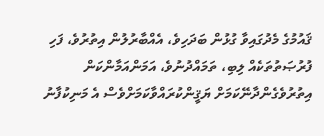ޤައުމުގެ މެދުގައިވާ ގުޅުން ބަދަހިވެ، އެއްބާރުލުން އިތުރުވެ، ފަހި ފުރުޞަތުތަކެއް ލިބި، ތަމައްދުނުވެ، އަމަންއަމާންކަން އިތުރުވެގެންދާނޭކަމަށް ޔަޤީންކުރައްވާކަމަށްވެސް އެ މަނިކުފާނު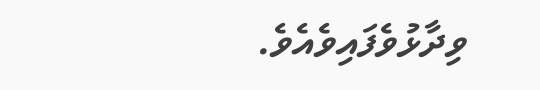ވިދާޅުވެފައިވެއެވެ.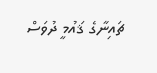ޗައިނާގެ ޤައުމީ ދުވަސް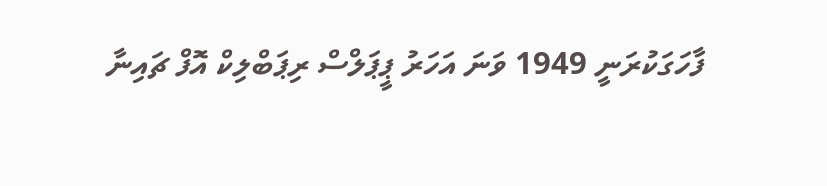ފާހަގަކުރަނީ 1949 ވަނަ އަހަރު ޕީޕަލްސް ރިޕަބްލިކް އޮފް ޗައިނާ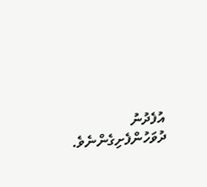އުފެދުނު ދުވަހުންފެށިގެންނެވެ.